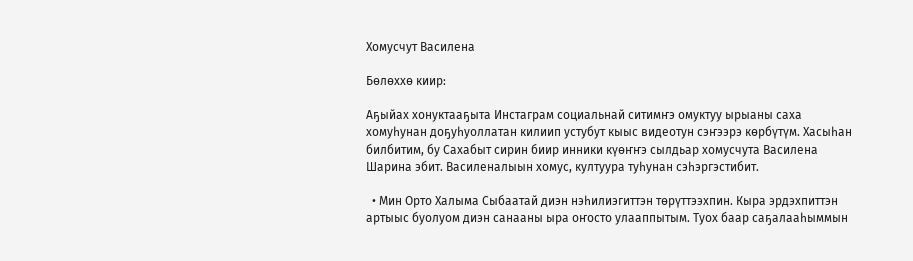Хомусчут Василена

Бөлөххө киир:

Аҕыйах хонуктааҕыта Инстаграм социальнай ситимҥэ омуктуу ырыаны саха хомуһунан доҕуһуоллатан килиип устубут кыыс видеотун сэҥээрэ көрбүтүм. Хасыһан билбитим, бу Сахабыт сирин биир инники күөҥҥэ сылдьар хомусчута Василена Шарина эбит. Василеналыын хомус, култуура туһунан сэһэргэстибит.

  • Мин Орто Халыма Сыбаатай диэн нэһилиэгиттэн төрүттээхпин. Кыра эрдэхпиттэн артыыс буолуом диэн санааны ыра оҥосто улааппытым. Туох баар саҕалааһыммын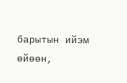барытын ийэм өйөөн,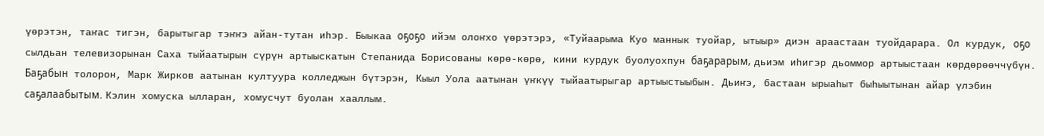үөрэтэн, таҥас тигэн, барытыгар тэҥҥэ айан-тутан иһэр. Быыкаа оҕоҕо ийэм олоҥхо үөрэтэрэ, «Туйаарыма Куо маннык туойар, ытыыр» диэн араастаан туойдарара. Ол курдук, оҕо сылдьан телевизорынан Саха тыйаатырын сүрүн артыыскатын Степанида Борисованы көрө-көрө, кини курдук буолуохпун баҕарарым, дьиэм иһигэр дьоммор артыыстаан көрдөрөөччүбүн. Баҕабын толорон, Марк Жирков аатынан култуура колледжын бүтэрэн, Кыыл Уола аатынан үҥкүү тыйаатырыгар артыыстыыбын. Дьиҥэ, бастаан ырыаһыт быһыытынан айар үлэбин саҕалаабытым. Кэлин хомуска ылларан, хомусчут буолан хааллым.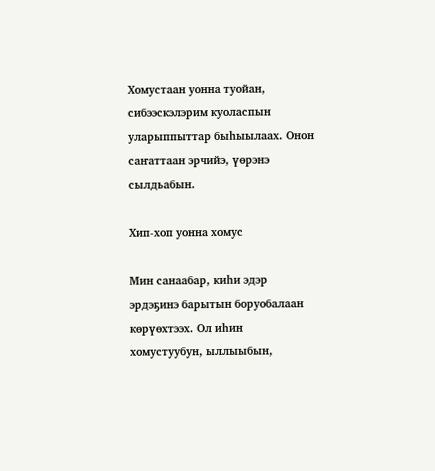Хомустаан уонна туойан, сибээскэлэрим куоласпын уларыппыттар быһыылаах. Онон саҥаттаан эрчийэ, үөрэнэ сылдьабын.

Хип-хоп уонна хомус

Мин санаабар, киһи эдэр эрдэҕинэ барытын боруобалаан көрүөхтээх. Ол иһин хомустуубун, ыллыыбын,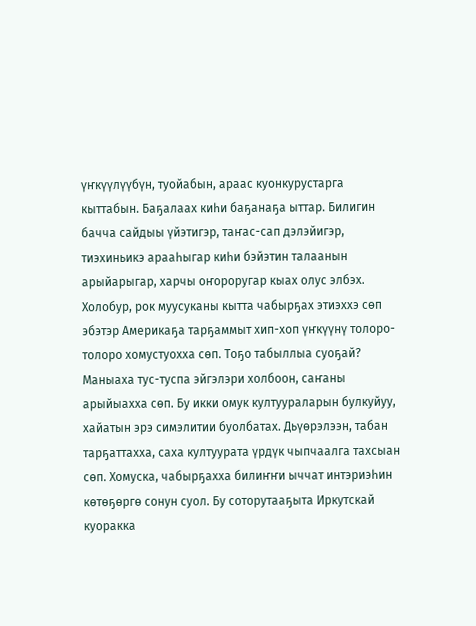үҥкүүлүүбүн, туойабын, араас куонкурустарга кыттабын. Баҕалаах киһи баҕанаҕа ыттар. Билигин бачча сайдыы үйэтигэр, таҥас-сап дэлэйигэр, тиэхиньикэ арааһыгар киһи бэйэтин талаанын арыйарыгар, харчы оҥороругар кыах олус элбэх. Холобур, рок муусуканы кытта чабырҕах этиэххэ сөп эбэтэр Америкаҕа тарҕаммыт хип-хоп үҥкүүнү толоро-толоро хомустуохха сөп. Тоҕо табыллыа суоҕай? Маныаха тус-туспа эйгэлэри холбоон, саҥаны арыйыахха сөп. Бу икки омук култуураларын булкуйуу, хайатын эрэ симэлитии буолбатах. Дьүөрэлээн, табан тарҕаттахха, саха култуурата үрдүк чыпчаалга тахсыан сөп. Хомуска, чабырҕахха билиҥҥи ыччат интэриэһин көтөҕөргө сонун суол. Бу соторутааҕыта Иркутскай куоракка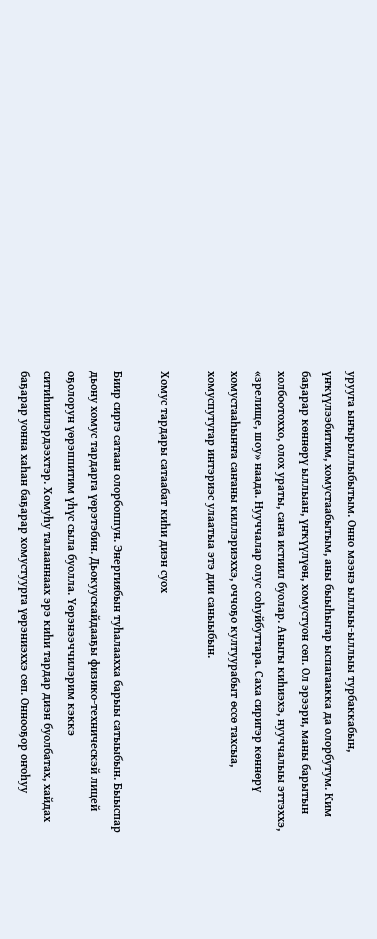урууга ыҥырыллыбытым. Онно мээнэ ыллыы-ыллыы турбаккабын, үҥкүүлээбитим, хомустаабытым, аны быыһыгар ыспагаакка да олорбутум. Ким баҕарар көннөрү ыллыан, үҥкүүлүөн, хомустуон сөп. Ол эрээри, маны барытын холбоотоххо, олох ураты, саҥа истиил буолар. Аныгы киһиэхэ, нууччалыы эттэххэ, «зрелище, шоу» наада. Нууччалар олус соһуйбуттара. Саха сиригэр көннөрү хомустааһыҥҥа саҥаны киллэриэххэ, оччоҕо култуурабыт өссө тахсыа, хомуспутугар интэриэс улаатыа этэ дии саныыбын.

Хомус тардары сатаабат киһи диэн суох

Биир сиргэ сатаан олорбоппун. Энергиябын туһалаахха барыы сатыыбын. Быыспар дьону хомус тардарга үөрэтэбин. Дьокуускайдааҕы физико-техническэй лицей оҕолорун үөрэппитим үһүс сыла буолла. Үөрэнээччилэрим кэккэ ситиһиилэрдээхтэр. Хомуһу талааннаах эрэ киһи тардар диэн буолбатах, хайдах баҕарар уонна хаһан баҕарар хомустуурга үөрэниэххэ сөп. Оннооҕор оҥоһуу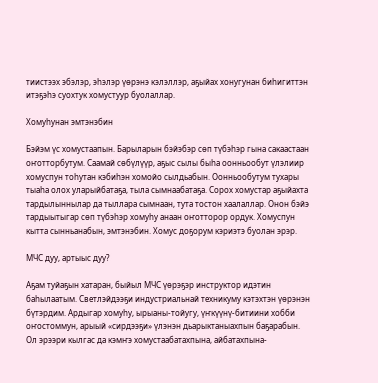тиистээх эбэлэр, эһэлэр үөрэнэ кэлэллэр, аҕыйах хонугунан биһигиттэн итэҕэһэ суохтук хомустуур буолаллар.

Хомуһунан эмтэнэбин

Бэйэм үс хомустаапын. Барыларын бэйэбэр сөп түбэһэр гына сакаастаан оҥотторбутум. Саамай сөбүлүүр, аҕыс сылы быһа оонньообут үлэлиир хомуспун тоһутан кэбиһэн хомойо сылдьабын. Оонньообутум тухары тыаһа олох уларыйбатаҕа, тыла сымнаабатаҕа. Сорох хомустар аҕыйахта тардылыннылар да тыллара сымнаан, тута тостон хаалаллар. Онон бэйэ тардыытыгар сөп түбэһэр хомуһу анаан оҥотторор ордук. Хомуспун кытта сынньанабын, эмтэнэбин. Хомус доҕорум кэриэтэ буолан эрэр.

МЧС дуу, артыыс дуу?

Аҕам туйаҕын хатаран, быйыл МЧС үөрэҕэр инструктор идэтин баһылаатым. Светлэйдээҕи индустриальнай техникуму кэтэхтэн үөрэнэн бүтэрдим. Ардыгар хомуһу, ырыаны-тойугу, үҥкүүнү-битиини хобби оҥостоммун, арыый «сирдээҕи» үлэнэн дьарыктаныахпын баҕарабын. Ол эрээри кылгас да кэмҥэ хомустаабатахпына, айбатахпына-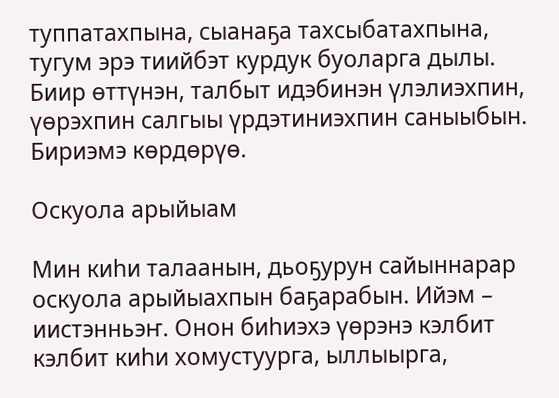туппатахпына, сыанаҕа тахсыбатахпына, тугум эрэ тиийбэт курдук буоларга дылы. Биир өттүнэн, талбыт идэбинэн үлэлиэхпин, үөрэхпин салгыы үрдэтиниэхпин саныыбын. Бириэмэ көрдөрүө.

Оскуола арыйыам

Мин киһи талаанын, дьоҕурун сайыннарар оскуола арыйыахпын баҕарабын. Ийэм – иистэнньэҥ. Онон биһиэхэ үөрэнэ кэлбит кэлбит киһи хомустуурга, ыллыырга,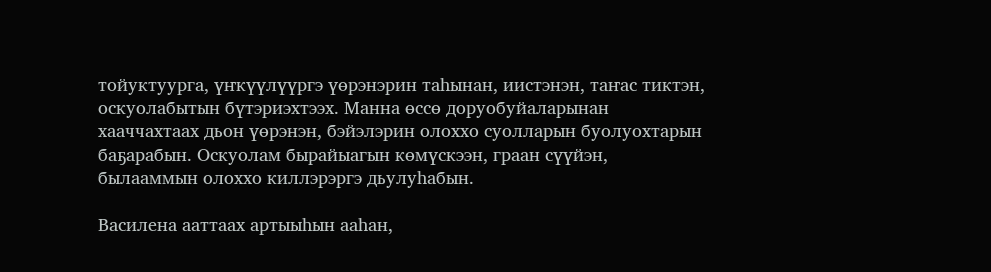тойуктуурга, үҥкүүлүүргэ үөрэнэрин таһынан, иистэнэн, таҥас тиктэн, оскуолабытын бүтэриэхтээх. Манна өссө доруобуйаларынан хааччахтаах дьон үөрэнэн, бэйэлэрин олоххо суолларын буолуохтарын баҕарабын. Оскуолам бырайыагын көмүскээн, граан сүүйэн, былааммын олоххо киллэрэргэ дьулуһабын.

Василена ааттаах артыыһын ааһан,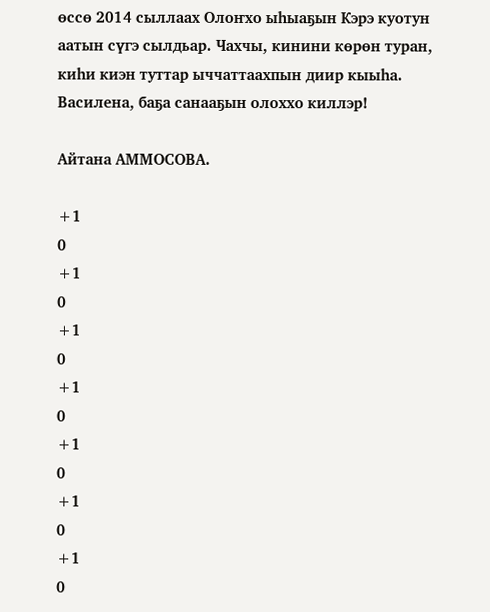өссө 2014 сыллаах Олоҥхо ыһыаҕын Кэрэ куотун аатын сүгэ сылдьар. Чахчы, кинини көрөн туран, киһи киэн туттар ыччаттаахпын диир кыыһа. Василена, баҕа санааҕын олоххо киллэр!

Айтана АММОСОВА.

+1
0
+1
0
+1
0
+1
0
+1
0
+1
0
+1
0